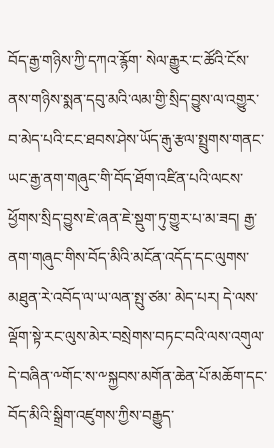བོད་རྒྱ་གཉིས་ཀྱི་དཀའ་རྙོག་ སེལ་རྒྱུར་ང་ཚོའི་ངོས་ནས་གཉིས་སྨན་དབུ་མའི་ལམ་གྱི་སྲིད་བྱུས་ལ་འགྱུར་བ་མེད་པའི་ངང་ཐབས་ཤེས་ཡོད་རྒུ་རྩལ་སྤྲུགས་གནང་ཡང་རྒྱ་ནག་གཞུང་གི་བོད་ཐོག་འཛིན་པའི་ལངས་ཕྱོགས་སྲིད་བྱུས་ཇེ་ཞན་ཇེ་སྡུག་ཏུ་གྱུར་པ་མ་ཟད། རྒྱ་ནག་གཞུང་གིས་བོད་མིའི་མངོན་འདོད་དང་ལུགས་མཐུན་རེ་འབོད་ལ་ཡ་ལན་སྤུ་ཙམ་ མེད་པར། དེ་ལས་ལྡོག་སྟེ་རང་ལུས་མེར་བསྲེགས་བཏང་བའི་ལས་འགུལ་དེ་བཞིན་༸གོང་ས་༸སྐྱབས་མགོན་ཆེན་པོ་མཆོག་དང་བོད་མིའི་སྒྲིག་འཛུགས་ཀྱིས་བརྒྱུད་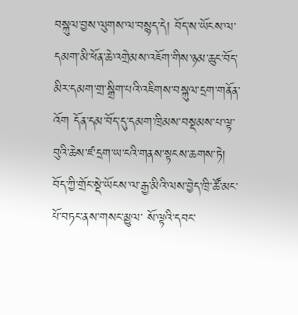བསྐུལ་བྱས་ལུགས་ལ་བསྙད་དེ། བོད་ས་ཡོངས་ལ་དམག་མི་ཕོན་ཆེ་འགྲེམས་འཇོག་གིས་ཉམ་ཆུང་བོད་མིར་དམག་གྲ་སྒྲིག་པའི་འཇིགས་བསྐུལ་དྲག་གནོན་འོག དོན་དམ་བོད་དུ་དམག་ཁྲིམས་བསྡམས་པ་ལྟ་བུའི་ཆེས་ཛ་དྲག་ཡ་ངའི་གནས་སྟངས་ཆགས་ཏེ། བོད་ཀྱི་གྲོང་སྡེ་ཡོངས་ལ་རྒྱ་མིའི་ལས་བྱེད་ཁྲི་ཚོ་མང་པོ་བཏང་ནས་གསང་མྱུལ་ སོ་ལྟའི་དབང་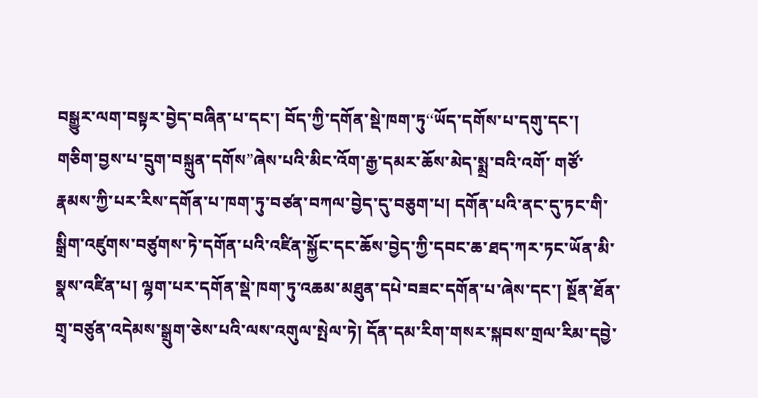བསྒྱུར་ལག་བསྟར་བྱེད་བཞིན་པ་དང་། བོད་ཀྱི་དགོན་སྡེ་ཁག་ཏུ‘‘ཡོད་དགོས་པ་དགུ་དང་། གཅིག་བྱས་པ་དྲུག་བསྐྲུན་དགོས”ཞེས་པའི་མིང་འོག་རྒྱ་དམར་ཆོས་མེད་སྨྲ་བའི་འགོ་ གཙོ་རྣམས་ཀྱི་པར་རིས་དགོན་པ་ཁག་ཏུ་བཙན་བཀལ་བྱེད་དུ་བཅུག་པ། དགོན་པའི་ནང་དུ་ཏང་གི་སྒྲིག་འཛུགས་བཙུགས་ཏེ་དགོན་པའི་འཛིན་སྐྱོང་དང་ཆོས་བྱེད་ཀྱི་དབང་ཆ་ཐད་ཀར་ཏང་ཡོན་མི་སྣས་འཛིན་པ། ལྷག་པར་དགོན་སྡེ་ཁག་ཏུ་འཆམ་མཐུན་དཔེ་བཟང་དགོན་པ་ཞེས་དང་། སྔོན་ཐོན་གྲྭ་བཙུན་འདེམས་སྒྲུག་ཅེས་པའི་ལས་འགུལ་སྤེལ་ཏེ། དོན་དམ་རིག་གསར་སྐབས་གྲལ་རིམ་དབྱེ་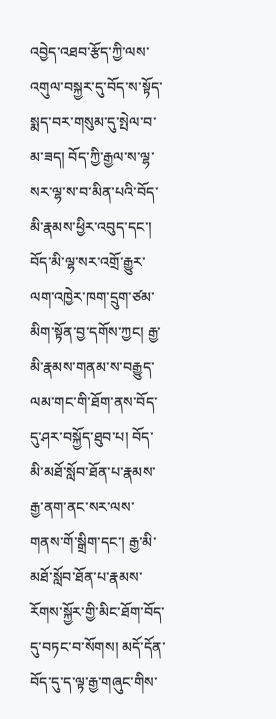འབྱེད་འཐབ་རྩོད་ཀྱི་ལས་འགུལ་བསྐྱར་དུ་བོད་ས་སྟོད་སྨད་བར་གསུམ་དུ་སྤེལ་བ་མ་ཟད། བོད་ཀྱི་རྒྱལ་ས་ལྷ་སར་ལྷ་ས་བ་མིན་པའི་བོད་མི་རྣམས་ཕྱིར་འབུད་དང་། བོད་མི་ལྷ་སར་འགྲོ་རྒྱུར་ལག་འཁྱེར་ཁག་དྲུག་ཙམ་མིག་སྟོན་བྱ་དགོས་ཀྱང། རྒྱ་མི་རྣམས་གནམ་ས་བརྒྱུད་ལམ་གང་གི་ཐོག་ནས་བོད་དུ་ཤར་བསྐྱོད་ཐུབ་པ། བོད་མི་མཐོ་སློབ་ཐོན་པ་རྣམས་རྒྱ་ནག་ནང་སར་ལས་གནས་གོ་སྒྲིག་དང་། རྒྱ་མི་མཐོ་སློབ་ཐོན་པ་རྣམས་རོགས་སྐྱོར་གྱི་མིང་ཐོག་བོད་དུ་བཏང་བ་སོགས། མདོ་དོན་བོད་དུ་ད་ལྟ་རྒྱ་གཞུང་གིས་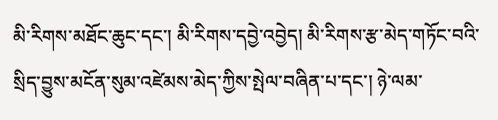མི་རིགས་མཐོང་ཆུང་དང་། མི་རིགས་དབྱེ་འབྱེད། མི་རིགས་རྩ་མེད་གཏོང་བའི་སྲིད་བྱུས་མངོན་སུམ་འཛེམས་མེད་ཀྱིས་སྤེལ་བཞིན་པ་དང་། ཉེ་ལམ་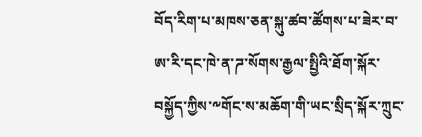བོད་རིག་པ་མཁས་ཅན་སྐུ་ཚབ་ཚོགས་པ་ཟེར་བ་ཨ་རི་དང་ཁེ་ན་ཌ་སོགས་རྒྱལ་སྤྱིའི་ཐོག་སྐོར་བསྐྱོད་ཀྱིས་༸གོང་ས་མཆོག་གི་ཡང་སྲིད་སྐོར་ཀྲུང་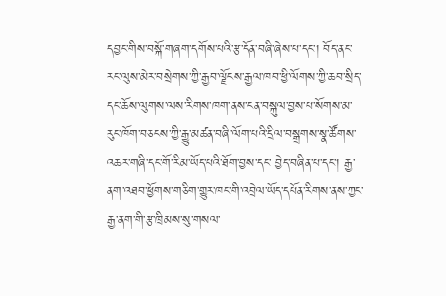དབྱང་གིས་བསྐོ་གཞག་དགོས་པའི་རྩ་དོན་བཞི་ཞེས་པ་དང་། བོད་ནང་རང་ལུས་མེར་བསྲེགས་ཀྱི་རྒྱབ་ལྗོངས་རྒྱལ་ཁབ་ཕྱི་ལོགས་ཀྱི་ཆབ་སྲིད་དང་ཆོས་ལུགས་ལས་རིགས་ཁག་ནས་ངན་བསྐུལ་བྱས་པ་སོགས་མ་རུང་ཁོག་བཅངས་ཀྱི་རྒྱུ་མཚན་བཞི་ལོག་པའི་དྲིལ་བསྒྲགས་སྣ་ཚོགས་འཆར་གཞི་དང་གོ་རིམ་ཡོད་པའི་ཐོག་བྱས་དང་ བྱེད་བཞིན་པ་དང་། རྒྱ་ནག་འཐབ་ཕྱོགས་གཅིག་གྱུར་ཁང་གི་འབྲེལ་ཡོད་དཔོན་རིགས་ནས་ཀྱང་རྒྱ་ནག་གི་རྩ་ཁྲིམས་སུ་གསལ་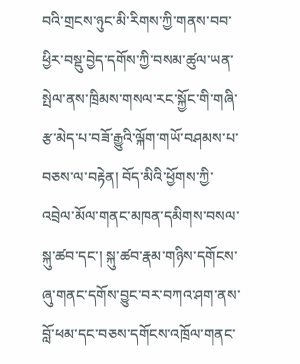བའི་གྲངས་ཉུང་མི་རིགས་ཀྱི་གནས་བབ་ཕྱིར་བསྡུ་བྱེད་དགོས་ཀྱི་བསམ་ཚུལ་ཡན་སྤེལ་ནས་ཁྲིམས་གསལ་རང་སྐྱོང་གི་གཞི་རྩ་མེད་པ་བཟོ་རྒྱུའི་ལྐོག་གཡོ་བཤམས་པ་བཅས་ལ་བརྟེན། བོད་མིའི་ཕྱོགས་ཀྱི་འབྲེལ་མོལ་གནང་མཁན་དམིགས་བསལ་སྐུ་ཚབ་དང་། སྐུ་ཚབ་རྣམ་གཉིས་དགོངས་ཞུ་གནང་དགོས་བྱུང་བར་བཀའ་ཤག་ནས་བློ་ཕམ་དང་བཅས་དགོངས་འཁྲོལ་གནང་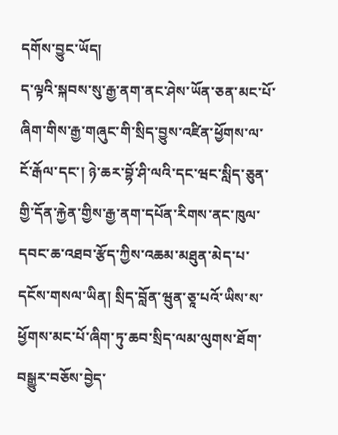དགོས་བྱུང་ཡོད།
ད་ལྟའི་སྐབས་སུ་རྒྱ་ནག་ནང་ཤེས་ཡོན་ཅན་མང་པོ་ ཞིག་གིས་རྒྱ་གཞུང་གི་སྲིད་བྱུས་འཛིན་ཕྱོགས་ལ་ངོ་རྒོལ་དང་། ཉེ་ཆར་བྷོ་ཤི་ལའི་དང་ཝང་སླིད་ཅུན་གྱི་དོན་རྐྱེན་གྱིས་རྒྱ་ནག་དཔོན་རིགས་ནང་ཁུལ་དབང་ཆ་འཐབ་རྩོད་ཀྱིས་འཆམ་མཐུན་མེད་པ་དངོས་གསལ་ཡིན། སྲིད་བློན་ཝུན་ཅཱ་པའོ་ཡིས་ས་ཕྱོགས་མང་པོ་ཞིག་ཏུ་ཆབ་སྲིད་ལམ་ལུགས་ཐོག་ བསྒྱུར་བཅོས་བྱེད་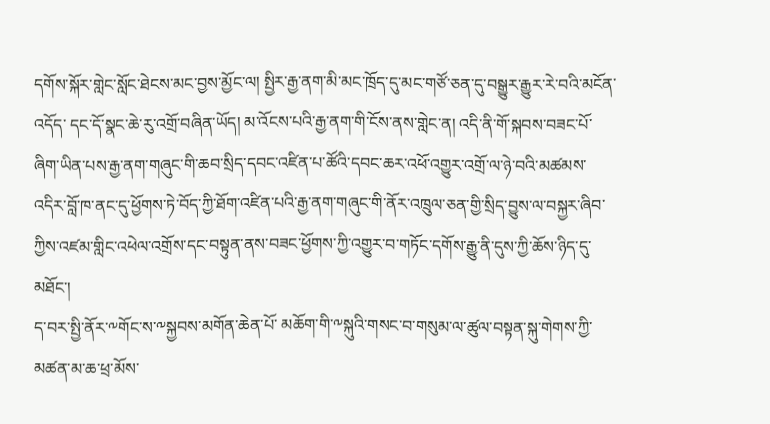དགོས་སྐོར་གླེང་སློང་ཐེངས་མང་བྱས་མྱོང་ལ། སྤྱིར་རྒྱ་ནག་མི་མང་ཁྲོད་དུ་མང་གཙོ་ཅན་དུ་བསྒྱུར་རྒྱུར་རེ་བའི་མངོན་འདོད་ དང་དོ་སྣང་ཆེ་རུ་འགྲོ་བཞིན་ཡོད། མ་འོངས་པའི་རྒྱ་ནག་གི་ངོས་ནས་གླེང་ན། འདི་ནི་གོ་སྐབས་བཟང་པོ་ཞིག་ཡིན་པས་རྒྱ་ནག་གཞུང་གི་ཆབ་སྲིད་དབང་འཛིན་པ་ཚོའི་དབང་ཆར་འཕོ་འགྱུར་འགྲོ་ལ་ཉེ་བའི་མཚམས་འདིར་བློ་ཁ་ནང་དུ་ཕྱོགས་ཏེ་བོད་ཀྱི་ཐོག་འཛིན་པའི་རྒྱ་ནག་གཞུང་གི་ནོར་འཁྲུལ་ཅན་གྱི་སྲིད་བྱུས་ལ་བསྐྱར་ཞིབ་ཀྱིས་འཛམ་གླིང་འཕེལ་འགྲོས་དང་བསྟུན་ནས་བཟང་ཕྱོགས་ཀྱི་འགྱུར་བ་གཏོང་དགོས་རྒྱུ་ནི་དུས་ཀྱི་ཆོས་ཉིད་དུ་མཐོང་།
ད་བར་སྤྱི་ནོར་༸གོང་ས་༸སྐྱབས་མགོན་ཆེན་པོ་ མཆོག་གི་༸སྐུའི་གསང་བ་གསུམ་ལ་ཚུལ་བསྟན་སྐུ་གེགས་ཀྱི་མཚན་མ་ཆ་ཕྲ་མོས་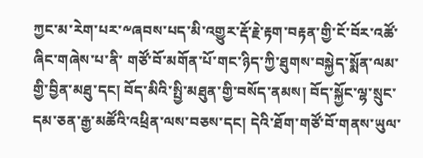ཀྱང་མ་རེག་པར་༸ཞབས་པད་མི་འགྱུར་རྡོ་རྗེ་རྟག་བརྟན་གྱི་ངོ་བོར་འཚོ་ཞིང་གཞེས་པ་ནི་ གཙོ་བོ་མགོན་པོ་གང་ཉིད་ཀྱི་ཐུགས་བསྐྱེད་སྨོན་ལམ་གྱི་བྱིན་མཐུ་དང། བོད་མིའི་སྤྱི་མཐུན་གྱི་བསོད་ནམས། བོད་སྐྱོང་ལྷ་སྲུང་དམ་ཅན་རྒྱ་མཚོའི་འཕྲིན་ལས་བཅས་དང། དེའི་ཐོག་གཙོ་བོ་གནས་ཡུལ་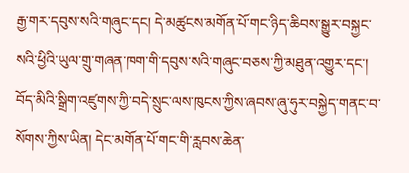རྒྱ་གར་དབུས་སའི་གཞུང་དང། དེ་མཚུངས་མགོན་པོ་གང་ཉིད་ཆིབས་སྒྱུར་བསྐྱང་སའི་ཕྱིའི་ཡུལ་གྲུ་གཞན་ཁག་གི་དབུས་སའི་གཞུང་བཅས་ཀྱི་མཐུན་འགྱུར་དང་། བོད་མིའི་སྒྲིག་འཛུགས་ཀྱི་བདེ་སྲུང་ལས་ཁུངས་ཀྱིས་ཞབས་ཞུ་ཧུར་བསྐྱེད་གནང་བ་སོགས་ཀྱིས་ཡིན། དེང་མགོན་པོ་གང་གི་རླབས་ཆེན་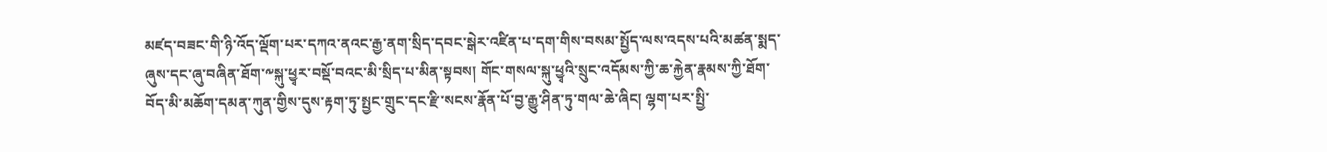མཛད་བཟང་གི་ཉི་འོད་ལྡོག་པར་དཀའ་ནའང་རྒྱ་ནག་སྲིད་དབང་སྒེར་འཛིན་པ་དག་གིས་བསམ་སྤྱོད་ལས་འདས་པའི་མཚན་སྨད་ཞུས་དང་ཞུ་བཞིན་ཐོག་༸སྐུ་ཕྱྭར་བསྡོ་བའང་མི་སྲིད་པ་མིན་སྟབས། གོང་གསལ་སྐུ་ཕྱྭའི་སྲུང་འདོམས་ཀྱི་ཆ་རྐྱེན་རྣམས་ཀྱི་ཐོག་བོད་མི་མཆོག་དམན་ཀུན་གྱིས་དུས་རྟག་ཏུ་སྤྱང་གྲུང་དང་རྫི་སངས་རྣོན་པོ་བྱ་རྒྱུ་ཤིན་ཏུ་གལ་ཆེ་ཞིང། ལྷག་པར་སྤྱི་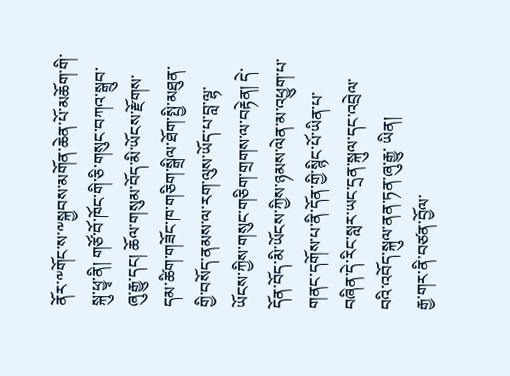ནོར་༸གོང་ས་༸སྐྱབས་མགོན་ཆེན་པོ་མཆོག་གི་སྐུ་ཕྱྭ་ནི། གཙོ་བོ་ཁོང་གི་ཅི་གསུང་བཀའ་སྒྲུབ་ཞུ་རྒྱུ་དང། ཆོལ་གསུམ་བོད་མི་ཡོངས་རྫོགས་དམ་ཚིག་གཟོང་ཁ་གཅིག་སྒྲིལ་ཐོག་སྤྱི་མཐུན་གྱི་བསོད་ནམས་ལ་རག་ལུས་ཡོད་པ་བླ་ལྷ་ཡོངས་ཀྱིས་གསུང་གཅིག་གྲགས་ལ་བརྟེན། དེ་དོན་བོད་མི་ཡོངས་ཀྱིས་ཉམས་ལེན་མ་འཕྱུག་པ་གནང་དགོས་པ་ནི་དོན་གྱི་སྙིང་པོ་ཡིན་པ་བཞིན་དེ་རིང་སླར་ཡང་དྲན་སྐུལ་དང་འབྲེལ་བའི་འབོད་སྐུལ་ནན་ཏན་ཞུ་རྒྱུ་ ཡིན།
རྒྱ་གར་ནི་བཙན་བྱོལ་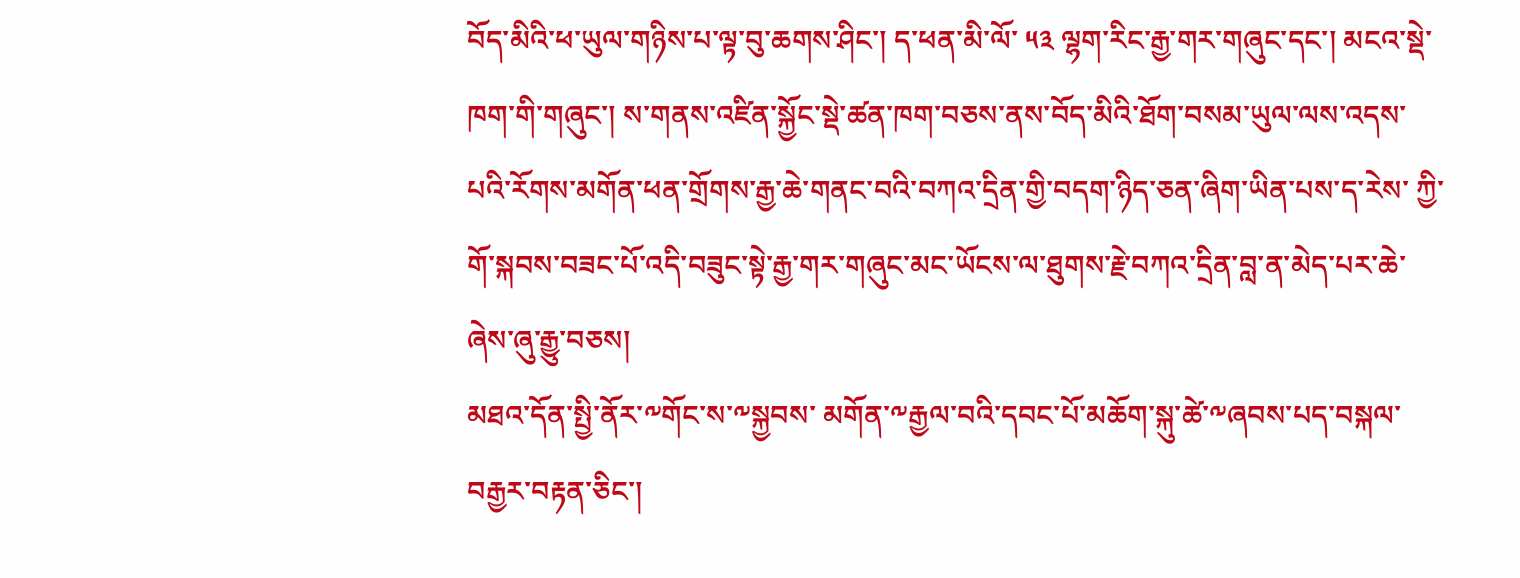བོད་མིའི་ཕ་ཡུལ་གཉིས་པ་ལྟ་བུ་ཆགས་ཤིང་། ད་ཕན་མི་ལོ་ ༥༣ ལྷག་རིང་རྒྱ་གར་གཞུང་དང་། མངའ་སྡེ་ཁག་གི་གཞུང་། ས་གནས་འཛིན་སྐྱོང་སྡེ་ཚན་ཁག་བཅས་ནས་བོད་མིའི་ཐོག་བསམ་ཡུལ་ལས་འདས་པའི་རོགས་མགོན་ཕན་གྲོགས་རྒྱ་ཆེ་གནང་བའི་བཀའ་དྲིན་གྱི་བདག་ཉིད་ཅན་ཞིག་ཡིན་པས་ད་རེས་ ཀྱི་གོ་སྐབས་བཟང་པོ་འདི་བཟུང་སྟེ་རྒྱ་གར་གཞུང་མང་ཡོངས་ལ་ཐུགས་རྗེ་བཀའ་དྲིན་བླ་ན་མེད་པར་ཆེ་ཞེས་ཞུ་རྒྱུ་བཅས།
མཐའ་དོན་སྤྱི་ནོར་༸གོང་ས་༸སྐྱབས་ མགོན་༸རྒྱལ་བའི་དབང་པོ་མཆོག་སྐུ་ཚེ་༸ཞབས་པད་བསྐལ་བརྒྱར་བརྟན་ཅིང་།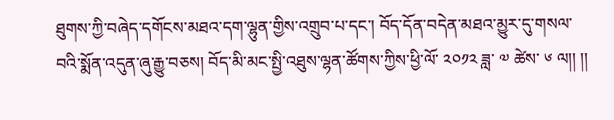ཐུགས་ཀྱི་བཞེད་དགོངས་མཐའ་དག་ལྷུན་གྱིས་འགྲུབ་པ་དང་། བོད་དོན་བདེན་མཐའ་མྱུར་དུ་གསལ་བའི་སྨོན་འདུན་ཞུ་རྒྱུ་བཅས། བོད་མི་མང་སྤྱི་འཐུས་ལྷན་ཚོགས་ཀྱིས་ཕྱི་ལོ་ ༢༠༡༢ ཟླ་ ༧ ཚེས་ ༦ ལ།། །།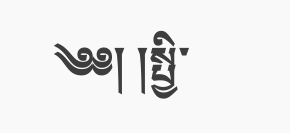༄༅། །སྤྱི་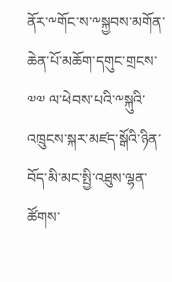ནོར་༸གོང་ས་༸སྐྱབས་མགོན་ཆེན་པོ་མཆོག་དགུང་གྲངས་ ༧༧ ལ་ཕེབས་པའི་༸སྐུའི་འཁྲུངས་སྐར་མཛད་སྒོའི་ཉིན་བོད་མི་མང་སྤྱི་འཐུས་ལྷན་ཚོགས་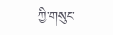ཀྱི་གསུང་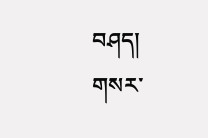བཤད།
གསར་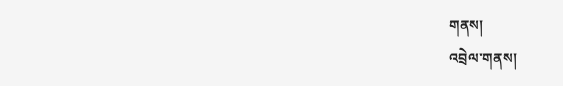གནས།
འབྲེལ་གནས།